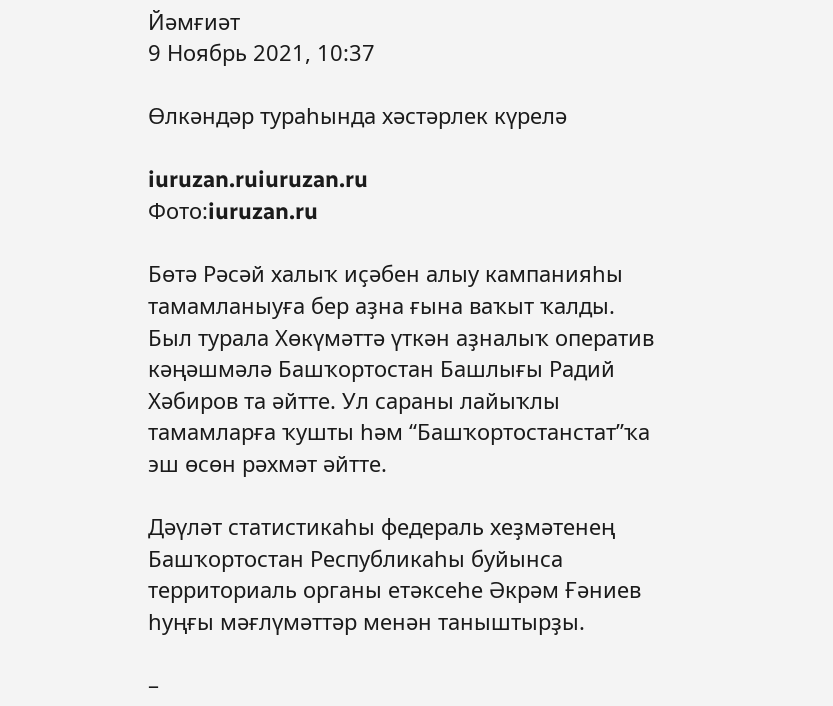Йәмғиәт
9 Ноябрь 2021, 10:37

Өлкәндәр тураһында хәстәрлек күрелә

iuruzan.ruiuruzan.ru
Фото:iuruzan.ru

Бөтә Рәсәй халыҡ иҫәбен алыу кампанияһы тамамланыуға бер аҙна ғына ваҡыт ҡалды. Был турала Хөкүмәттә үткән аҙналыҡ оператив кәңәшмәлә Башҡортостан Башлығы Радий Хәбиров та әйтте. Ул сараны лайыҡлы тамамларға ҡушты һәм “Башҡортостанстат”ҡа эш өсөн рәхмәт әйтте.

Дәүләт статистикаһы федераль хеҙмәтенең Башҡортостан Республикаһы буйынса территориаль органы етәксеһе Әкрәм Ғәниев һуңғы мәғлүмәттәр менән таныштырҙы.

–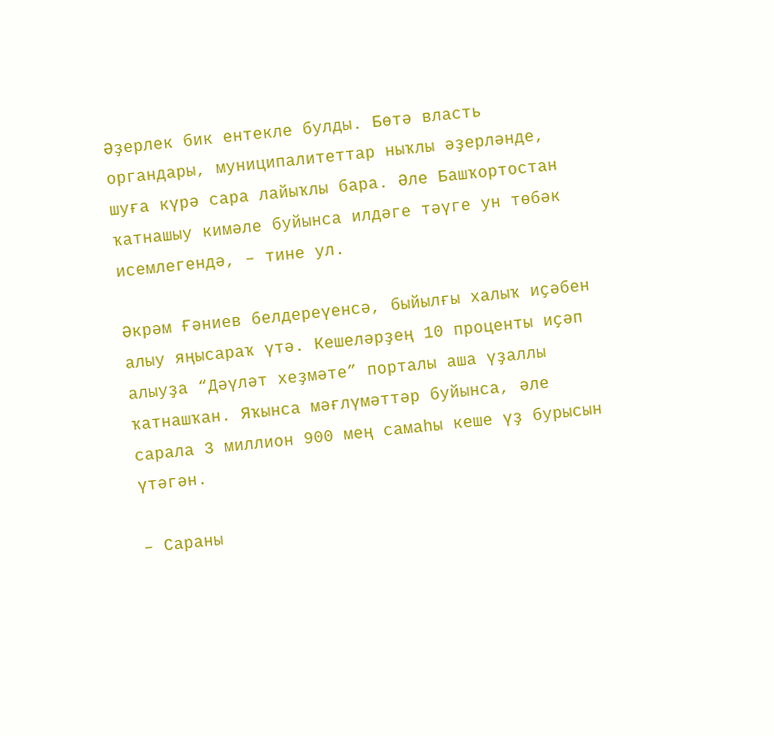Әҙерлек бик ентекле булды. Бөтә власть органдары, муниципалитеттар ныҡлы әҙерләнде, шуға күрә сара лайыҡлы бара. Әле Башҡортостан ҡатнашыу кимәле буйынса илдәге тәүге ун төбәк исемлегендә, – тине ул.

Әкрәм Ғәниев белдереүенсә, быйылғы халыҡ иҫәбен алыу яңысараҡ үтә. Кешеләрҙең 10 проценты иҫәп алыуҙа “Дәүләт хеҙмәте” порталы аша үҙаллы ҡатнашҡан. Яҡынса мәғлүмәттәр буйынса, әле сарала 3 миллион 900 мең самаһы кеше үҙ бурысын үтәгән.

– Сараны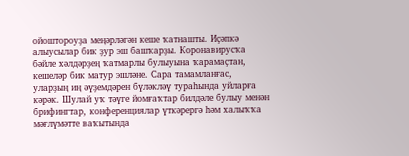ойоштороуҙа меңәрләгән кеше ҡатнашты. Иҫәпкә алыусылар бик ҙур эш башҡарҙы. Коронавирусҡа бәйле хәлдәрҙең ҡатмарлы булыуына ҡарамаҫтан, кешеләр бик матур эшләне. Сара тамамланғас, уларҙың иң әүҙемдәрен бүләкләү тураһында уйларға кәрәк. Шулай уҡ тәүге йомғаҡтар билдәле булыу менән брифингтар, конференциялар үткәрергә һәм халыҡҡа мәғлүмәтте ваҡытында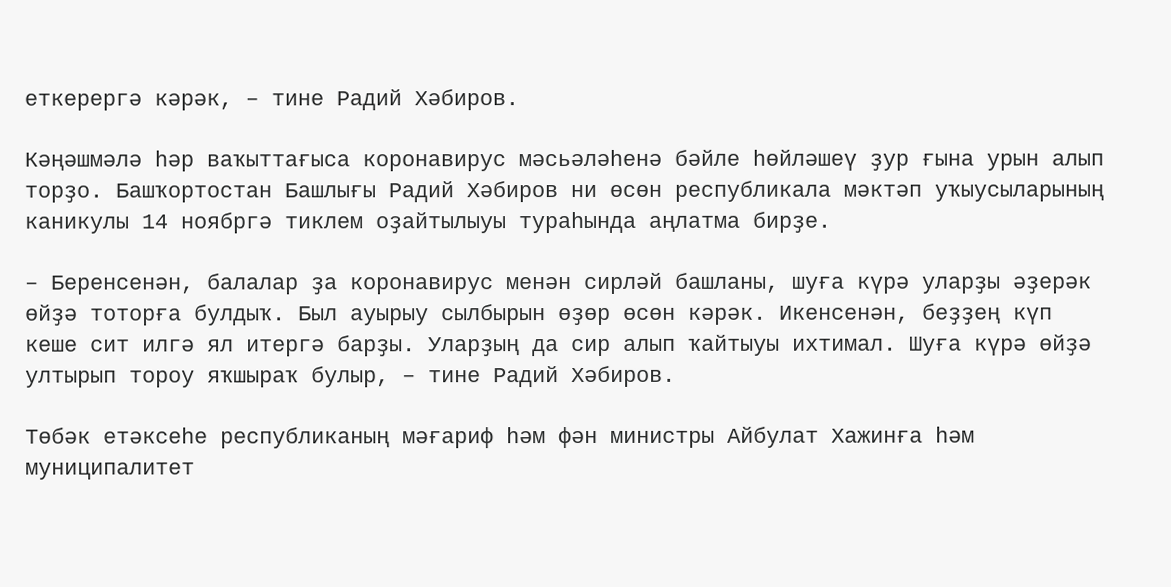еткерергә кәрәк, – тине Радий Хәбиров.

Кәңәшмәлә һәр ваҡыттағыса коронавирус мәсьәләһенә бәйле һөйләшеү ҙур ғына урын алып торҙо. Башҡортостан Башлығы Радий Хәбиров ни өсөн республикала мәктәп уҡыусыларының каникулы 14 ноябргә тиклем оҙайтылыуы тураһында аңлатма бирҙе.

– Беренсенән, балалар ҙа коронавирус менән сирләй башланы, шуға күрә уларҙы әҙерәк өйҙә тоторға булдыҡ. Был ауырыу сылбырын өҙөр өсөн кәрәк. Икенсенән, беҙҙең күп кеше сит илгә ял итергә барҙы. Уларҙың да сир алып ҡайтыуы ихтимал. Шуға күрә өйҙә ултырып тороу яҡшыраҡ булыр, – тине Радий Хәбиров.

Төбәк етәксеһе республиканың мәғариф һәм фән министры Айбулат Хажинға һәм муниципалитет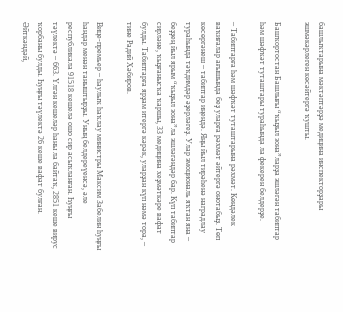башлыҡтарына мәктәптәрҙә медицина инспекторҙары эшмәкәрлеген көсәйтергә ҡушты.

Башҡортостан Башлығы “ҡыҙыл зона”ларҙа эшләгән табиптар һәм шәфҡәт туташтары тураһында ла фекерен белдерҙе.

– Табиптарға һәм шәфҡәт туташтарына рәхмәт. Көндәлек ваҡиғалар ағышында беҙ уларға рәхмәт әйтергә онотабыҙ. Төп көсөргәнеш – табиптар иңендә. Яңы йыл тирәһенә наградлау тураһында тәҡдимдәр әҙерләгеҙ. Улар эмоциональ яҡтан яна – беҙҙең йыл ярым “ҡыҙыл зона”ла эшләгәндәр бар. Күп табиптар сирләне, ҡыҙғанысҡа ҡаршы, 33 медицина хеҙмәткәре вафат булды. Табиптарға ярҙам итергә кәрәк, уларҙан күп нәмә тора, – тине Радий Хәбиров.

Вице-премьер – һаулыҡ һаҡлау министры Максим Забелин һуңғы һандар менән таныштырҙы. Уның белдереүенсә, әле республикала 91518 кешелә ошо сир асыҡланған. Һуңғы тәүлектә – 663. Үлгән кешеләр һаны ла байтаҡ, 2851 кеше вирус ҡорбаны булды. Һуңғы тәүлектә 26 кеше вафат булған. Әйткәндәй,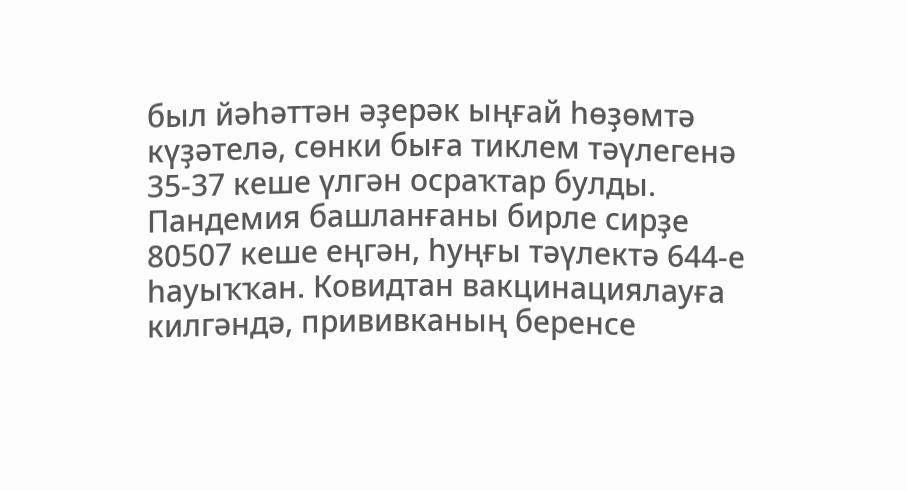был йәһәттән әҙерәк ыңғай һөҙөмтә күҙәтелә, сөнки быға тиклем тәүлегенә 35-37 кеше үлгән осраҡтар булды. Пандемия башланғаны бирле сирҙе 80507 кеше еңгән, һуңғы тәүлектә 644-е һауыҡҡан. Ковидтан вакцинациялауға килгәндә, прививканың беренсе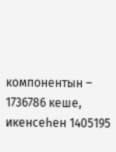компонентын – 1736786 кеше, икенсеһен 1405195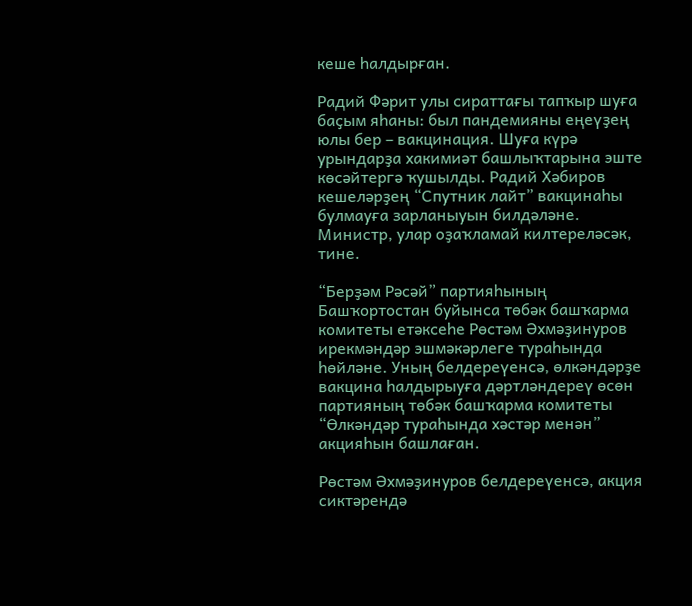кеше һалдырған.

Радий Фәрит улы сираттағы тапҡыр шуға баҫым яһаны: был пандемияны еңеүҙең юлы бер – вакцинация. Шуға күрә урындарҙа хакимиәт башлыҡтарына эште көсәйтергә ҡушылды. Радий Хәбиров кешеләрҙең “Спутник лайт” вакцинаһы булмауға зарланыуын билдәләне. Министр, улар оҙаҡламай килтереләсәк, тине.

“Берҙәм Рәсәй” партияһының Башҡортостан буйынса төбәк башҡарма комитеты етәксеһе Рөстәм Әхмәҙинуров ирекмәндәр эшмәкәрлеге тураһында һөйләне. Уның белдереүенсә, өлкәндәрҙе вакцина һалдырыуға дәртләндереү өсөн партияның төбәк башҡарма комитеты “Өлкәндәр тураһында хәстәр менән” акцияһын башлаған.

Рөстәм Әхмәҙинуров белдереүенсә, акция сиктәрендә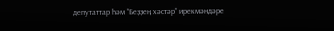депутаттар һәм “Беҙҙең хәстәр” ирекмәндәре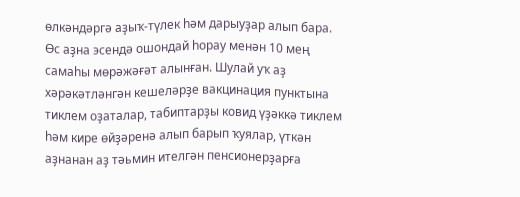өлкәндәргә аҙыҡ-түлек һәм дарыуҙар алып бара. Өс аҙна эсендә ошондай һорау менән 10 мең самаһы мөрәжәғәт алынған. Шулай уҡ аҙ хәрәкәтләнгән кешеләрҙе вакцинация пунктына тиклем оҙаталар, табиптарҙы ковид үҙәккә тиклем һәм кире өйҙәренә алып барып ҡуялар, үткән аҙнанан аҙ тәьмин ителгән пенсионерҙарға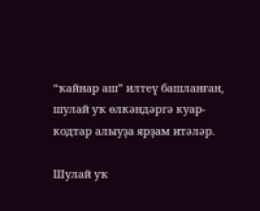“ҡайнар аш” илтеү башланған, шулай уҡ өлкәндәргә куар-кодтар алыуҙа ярҙам итәләр.

Шулай уҡ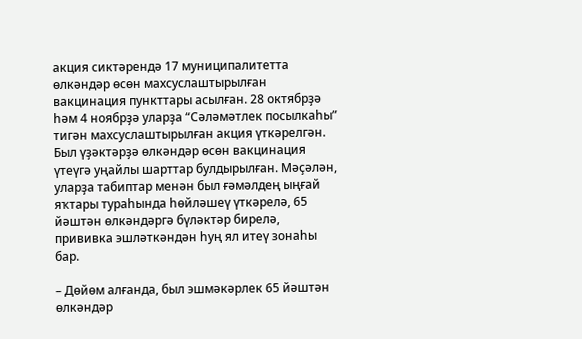акция сиктәрендә 17 муниципалитетта өлкәндәр өсөн махсуслаштырылған вакцинация пункттары асылған. 28 октябрҙә һәм 4 ноябрҙә уларҙа “Сәләмәтлек посылкаһы” тигән махсуслаштырылған акция үткәрелгән. Был үҙәктәрҙә өлкәндәр өсөн вакцинация үтеүгә уңайлы шарттар булдырылған. Мәҫәлән, уларҙа табиптар менән был ғәмәлдең ыңғай яҡтары тураһында һөйләшеү үткәрелә, 65 йәштән өлкәндәргә бүләктәр бирелә, прививка эшләткәндән һуң ял итеү зонаһы бар.

– Дөйөм алғанда, был эшмәкәрлек 65 йәштән өлкәндәр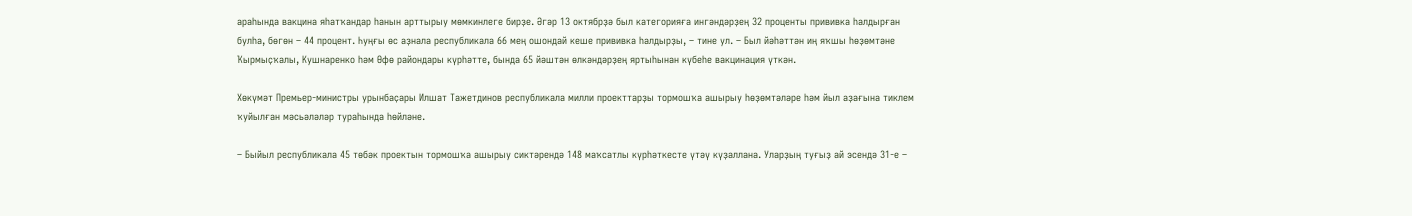араһында вакцина яһатҡандар һанын арттырыу мөмкинлеге бирҙе. Әгәр 13 октябрҙә был категорияға ингәндәрҙең 32 проценты прививка һалдырған булһа, бөгөн – 44 процент. Һуңғы өс аҙнала республикала 66 мең ошондай кеше прививка һалдырҙы, – тине ул. – Был йәһәттән иң яҡшы һөҙөмтәне Ҡырмыҫҡалы, Кушнаренко һәм Өфө райондары күрһәтте, бында 65 йәштән өлкәндәрҙең яртыһынан күбеһе вакцинация үткән.

Хөкүмәт Премьер-министры урынбаҫары Илшат Тажетдинов республикала милли проекттарҙы тормошҡа ашырыу һөҙөмтәләре һәм йыл аҙағына тиклем ҡуйылған мәсьәләләр тураһында һөйләне.

– Быйыл республикала 45 төбәк проектын тормошҡа ашырыу сиктәрендә 148 маҡсатлы күрһәткесте үтәү күҙаллана. Уларҙың туғыҙ ай эсендә 31-е –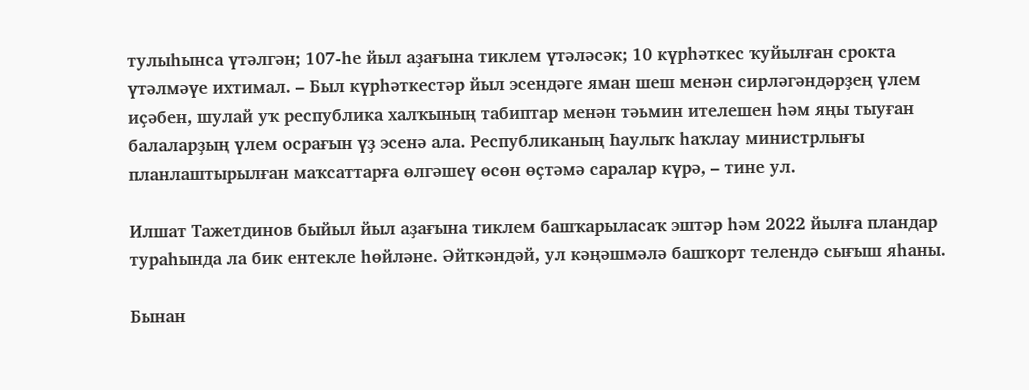тулыһынса үтәлгән; 107-һе йыл аҙағына тиклем үтәләсәк; 10 күрһәткес ҡуйылған срокта үтәлмәүе ихтимал. – Был күрһәткестәр йыл эсендәге яман шеш менән сирләгәндәрҙең үлем иҫәбен, шулай уҡ республика халҡының табиптар менән тәьмин ителешен һәм яңы тыуған балаларҙың үлем осрағын үҙ эсенә ала. Республиканың Һаулыҡ һаҡлау министрлығы планлаштырылған маҡсаттарға өлгәшеү өсөн өҫтәмә саралар күрә, – тине ул.

Илшат Тажетдинов быйыл йыл аҙағына тиклем башҡарыласаҡ эштәр һәм 2022 йылға пландар тураһында ла бик ентекле һөйләне. Әйткәндәй, ул кәңәшмәлә башҡорт телендә сығыш яһаны.

Бынан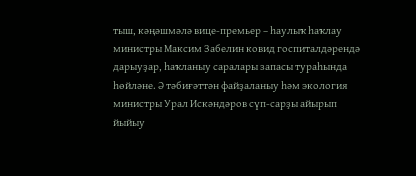тыш, кәңәшмәлә вице-премьер – һаулыҡ һаҡлау министры Максим Забелин ковид госпиталдәрендә дарыуҙар, һаҡланыу саралары запасы тураһында һөйләне. Ә тәбиғәттән файҙаланыу һәм экология министры Урал Искәндәров сүп-сарҙы айырып йыйыу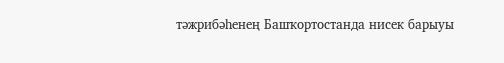тәжрибәһенең Башҡортостанда нисек барыуы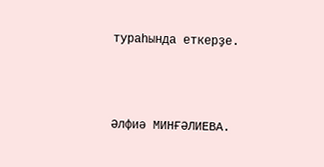тураһында еткерҙе.



Әлфиә МИНҒӘЛИЕВА.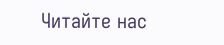Читайте нас